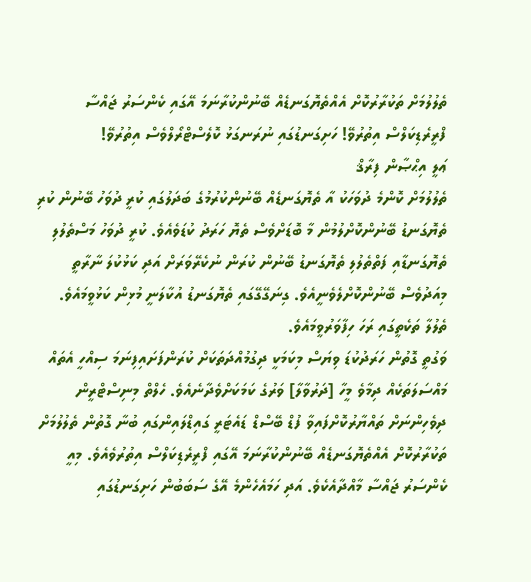ތެލުލުމަށް ތަކުރާރުކޮށް އެއްތެޔޮގަނޑެއް ބޭނުންކުރާނަމަ އޭގައި ކެންސަރު ޖައްސާ ފްރީރެޑިކަލްސް އިތުރުވޭ! ހަށިގަނޑުގައި ނުރަނގަޅު ކޮލެސްޓްރޯލްވެސް އިތުރުވޭ!
ޢަލީ އިޙްޞާން ފިރާޤް
ތެލުލުމަށް ކޮންމެ ދުވަހަކު އާ ތެޔޮގަނޑެއް ބޭނުންކުރުމުގެ ބަދަލުގައި ކުރީ ދުވަހު ބޭނުން ކުރި ތެޔޮގަނޑު ބޭނުންކޮށްލުމުން މާ ބޮޑަށްވެސް ތެޔޮ ހަރަދު ކުޑަވެއެވެ. ކުރީ ދުވަހު މަސްތެލުލި ތެޔޮގަނޑާއި ފަތްތެލުލި ތެޔޮގަނޑު ބޭނުން ކުރަން ނުކެރޭވަރަށް އަދި ކަޅުކުލަ ނާރާތީ މިއަދުވެސް ބޭނުންކޮށްލެވެނީއެވެ. ގިނަގޭގޭގައި ތެޔޮގަނޑު އުކާލަނީ މުޅިން ކަޅުވީމައެވެ. ތެލުލާ ތަކެތީގައި ރަހަ ހިފާވަރުވީމައެވެ.
ވަގުތީ ގޮތުން ހަރަދުކުޑަ ވިޔަސް މިކަމަކީ ދިގުމުއްދަތަކަށް ކުރަންފަށައިފިނަމަ ސިއްހީ އެތައް މައްސަލަތަކެއް ދިމާވެ މީހާ [ދަރުވާލާ] ވަރުގެ ކަމަކަށްވެދާނެއެވެ. ހެލްތް މިނިސްޓްރީން ދިވެހިންނަށް ތައްޔާރުކޮށްފައިވާ ފުޑް ބޭސްޑް ޑައެޓަރީ ގައިޑްލައިންގައި ބުނާ ގޮތުން ތެލުލުމަށް ތަކުރާރުކޮށް އެއްތެޔޮގަނޑެއް ބޭނުންކުރާނަމަ އޭގައި ފްރީރެޑިކަލްސް އިތުރުވެއެވެ. މިއީ ކެންސަރު ޖައްސާ މާއްދާއެކެވެ. އަދި ހަމައެހެންމެ އޭގެ ސަބަބުން ހަށިގަނޑުގައި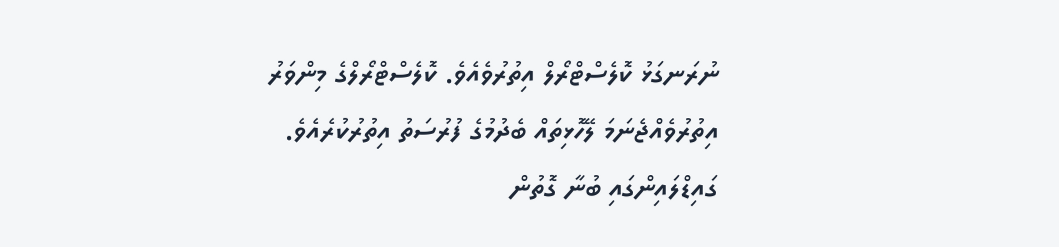ނުރަނގަޅު ކޮލެސްޓްރޯލް އިތުރުވެއެވެ. ކޮލެސްޓްރޯލްގެ މިންވަރު އިތުރުވެއްޖެނަމަ ލޭހޮޅިތައް ބެދުމުގެ ފުރުސަތު އިތުރުކުރެއެވެ.
ގައިޑްލައިންގައި ބުނާ ގޮތުން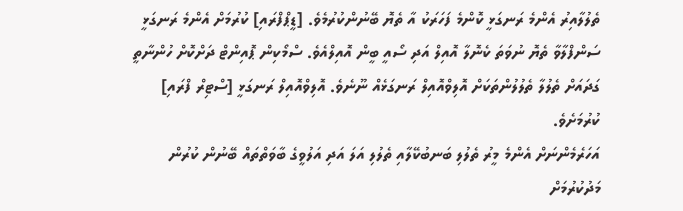ތެލުލާއިރު އެންމެ ރަނގަޅީ ކޮންމެ ފަހަރަކު އާ ތެޔޮ ބޭނުންކުރުމެވެ. [ޑީޕްފްރައި] ކުރުމަށް އެންމެ ރަނގަޅީ ސަންފްލާވާ ތެޔޮ ނުވަތަ ކެނޮލާ އޮއިލް އަދި ސޯއީ ބީން އޮއިލްއެވެ. ސްމޯކިން ޕޮއިންޓް ދަށްކޮށް ހުންނާތީ ގަދައަށް ތެލުލާ ތެލުލުންތަކަށް އޮލިވްއޮއިލް ރަނގަޅެއް ނޫނެވެ. އޮލިވްއޮއިލް ރަނގަޅީ [ސްޓިރް ފްރައި] ކުރުމަށެވެ.
އަހަރެމެންނަށް އެންމެ މީރު ތެލުލި ބަނބުކޭލާއި ތެލުލި އަލަ އަދި އަލުވީގެ ބާވަތްތައް ބޭނުން ކުރުން މަދުކުރުމަށް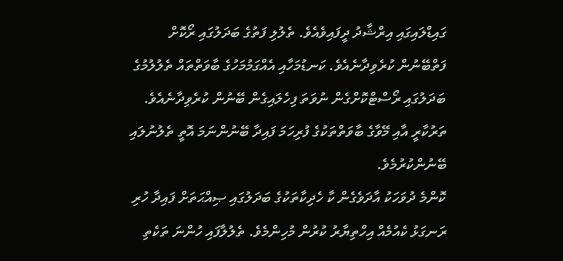ގައިޑްލައިގައި އިރްޝާދު ދީފައިވެއެވެ. ތެލުލި ފަތުގެ ބަދަލުގައި ރޯކޮށް ފަތްބޭނުން ކުރެވިދާނެއެވެ. ކަނޑުމަހާއި އެއްގަމުމަހުގެ ބާވަތްތައް ތެލުލުމުގެ ބަދަލުގައި ރޯސްޓްކޮށްގެން ނުވަތަ ފިހެލައިގެން ބޭނުން ކުރެވިދާނެއެވެ. ތަރުކާރީ އާއި މޭވާގެ ބާވަތްތަކުގެ ފުރިހަމަ ފައިދާ ބޭނުންނަމަ އޮތީ ތެލުނުލައި ބޭނުންކުރުމެވެ.
ކޮންމެ ދުވަހަކު އާދަވެގެން ކާ ހެދިކާތަކުގެ ބަދަލުގައި ޞިއްޙަތަށް ފައިދާ ހުރި ރަނގަޅު ކެއުމެއް އިހްތިޔާރު ކުރުން މުހިންމެވެ. ތެލުލާފައި ހުންނަ ތަކެތި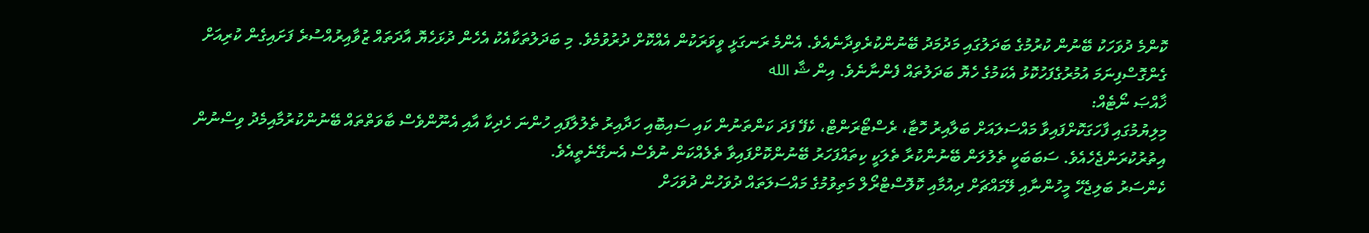ކޮންމެ ދުވަހަކު ބޭނުން ކުރުމުގެ ބަދަލުގައި މަދުމަދު ބޭނުންކުރެވިދާނެއެވެ. އެންމެ ރަނގަޅީ ވީވަރަކުން އެއްކޮށް ދުރުވުމެވެ. މި ބަދަލުތަކާއެކު އެހެން ދުޅަހެޔޮ އާދަތައް ޒުވާއިރުއްސުރެ ފަށައިގެން ކުރިއަށް ގެންގޮސްފިނަމަ އުމުރުގެފަހުކޮޅު އެކަމުގެ ހެޔޮ ބަދަލުތައް ފެންނާނެވެ. އިން ޝާ الله
ޚާއްޞަ ނޯޓެއް:
މިލިޔުމުގައި ފާހަގަކޮށްފައިވާ މައްސަލައަށް ބަލާއިރު ހޮޓާ، ރެސްޓޯރަންޓް، ކެފޭ ފަދަ ކަންތަނުން ކައި ސައިބޮއި ހަދާއިރު ތެލުލާފައި ހުންނަ ހެދިކާ އާއި އެނޫންވެސް ބާވަތްތައް ބޭނުންކުރުމާއިމެދު ވިސްނުން އިތުރުކުރަންޖެހެއެވެ. ސަބަބަކީ ތެލުލަން ބޭނުންކުރާ ތެލަކީ ކިތައްފަހަރު ބޭނުންކޮށްފައިވާ ތެލެއްކަން ނުވެސް އެނގޭނެތީއެވެ.
ކެންސަރު ބަލިޖެހޭ މީހުންނާއި ލޭމައްޗަށް ދިއުމާއި ކޮލޮސްޓްރޯލް މަތިވުމުގެ މައްސަލަތައް ދުވަހުން ދުވަހަށް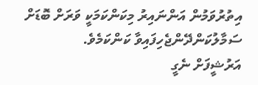އިތުރުވަމުން އަންނައިރު މިކަންކަމަކީ ވަރަށް ބޮޑަށް ސަމާލުކަންދޭންޖެހިފައިވާ ކަންކަމެވެ.
އަރުޝީފަށް ނެގީ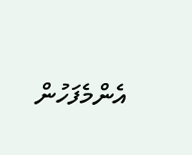އެންމެފަހުން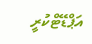އަޕްޑޭޓްކުރީ